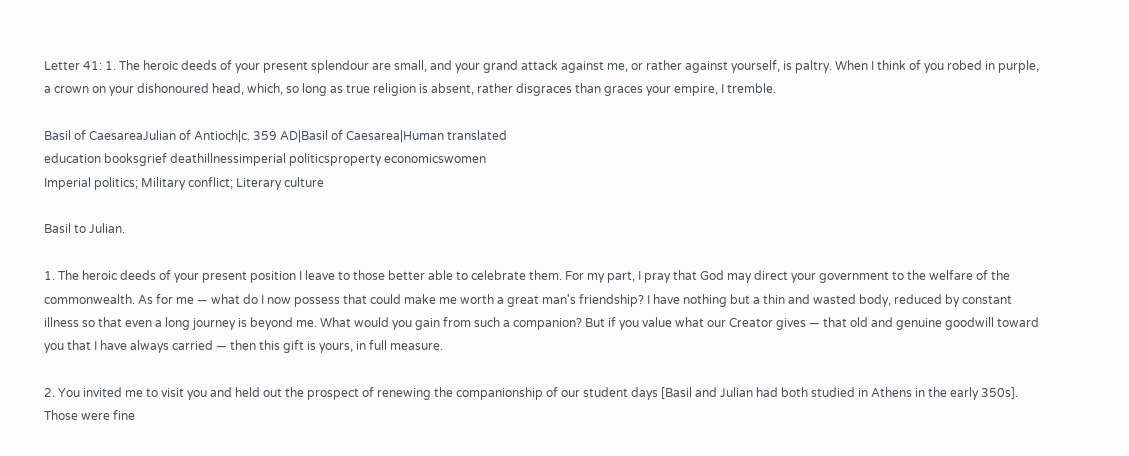Letter 41: 1. The heroic deeds of your present splendour are small, and your grand attack against me, or rather against yourself, is paltry. When I think of you robed in purple, a crown on your dishonoured head, which, so long as true religion is absent, rather disgraces than graces your empire, I tremble.

Basil of CaesareaJulian of Antioch|c. 359 AD|Basil of Caesarea|Human translated
education booksgrief deathillnessimperial politicsproperty economicswomen
Imperial politics; Military conflict; Literary culture

Basil to Julian.

1. The heroic deeds of your present position I leave to those better able to celebrate them. For my part, I pray that God may direct your government to the welfare of the commonwealth. As for me — what do I now possess that could make me worth a great man's friendship? I have nothing but a thin and wasted body, reduced by constant illness so that even a long journey is beyond me. What would you gain from such a companion? But if you value what our Creator gives — that old and genuine goodwill toward you that I have always carried — then this gift is yours, in full measure.

2. You invited me to visit you and held out the prospect of renewing the companionship of our student days [Basil and Julian had both studied in Athens in the early 350s]. Those were fine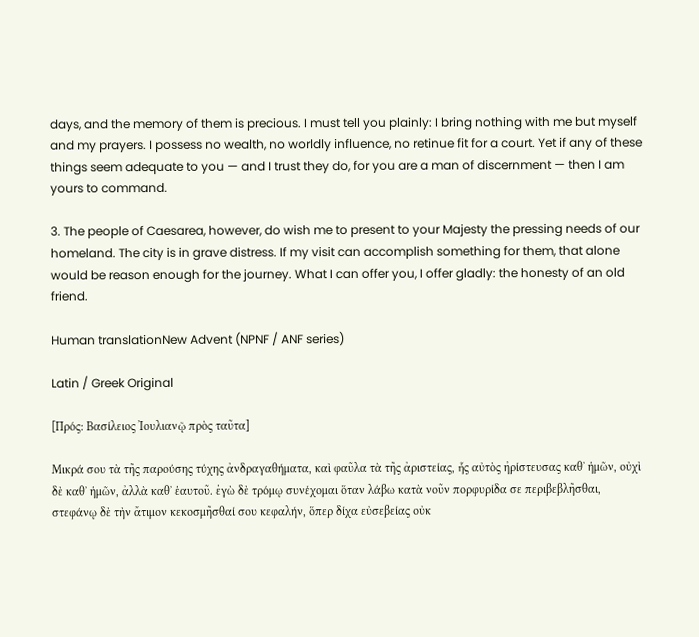days, and the memory of them is precious. I must tell you plainly: I bring nothing with me but myself and my prayers. I possess no wealth, no worldly influence, no retinue fit for a court. Yet if any of these things seem adequate to you — and I trust they do, for you are a man of discernment — then I am yours to command.

3. The people of Caesarea, however, do wish me to present to your Majesty the pressing needs of our homeland. The city is in grave distress. If my visit can accomplish something for them, that alone would be reason enough for the journey. What I can offer you, I offer gladly: the honesty of an old friend.

Human translationNew Advent (NPNF / ANF series)

Latin / Greek Original

[Πρός: Βασίλειος Ἰουλιανῷ πρὸς ταῦτα]

Μικρά σου τὰ τῆς παρούσης τύχης ἀνδραγαθήματα, καὶ φαῦλα τὰ τῆς ἀριστείας, ἧς αὐτὸς ἠρίστευσας καθʼ ἡμῶν, οὐχὶ δὲ καθʼ ἡμῶν, ἀλλὰ καθʼ ἑαυτοῦ. ἐγὼ δὲ τρόμῳ συνέχομαι ὅταν λάβω κατὰ νοῦν πορφυρίδα σε περιβεβλῆσθαι, στεφάνῳ δὲ τὴν ἄτιμον κεκοσμῆσθαί σου κεφαλήν, ὅπερ δίχα εὐσεβείας οὐκ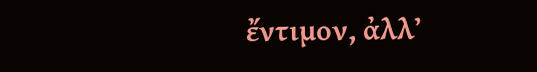ἔντιμον, ἀλλʼ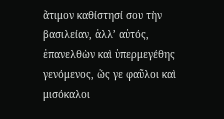ἄτιμον καθίστησί σου τὴν βασιλείαν, ἀλλʼ αὐτός, ἐπανελθὼν καὶ ὑπερμεγέθης γενόμενος, ὥς γε φαῦλοι καὶ μισόκαλοι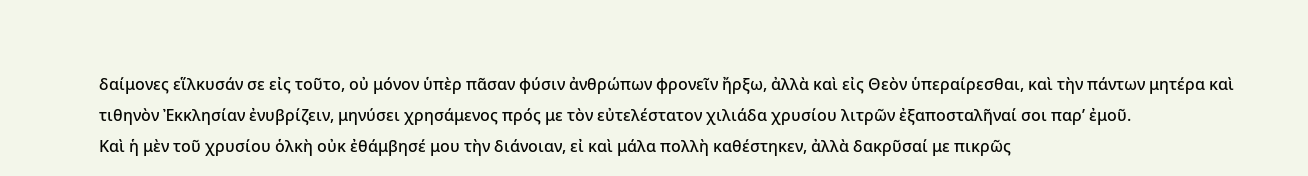δαίμονες εἵλκυσάν σε εἰς τοῦτο, οὐ μόνον ὑπὲρ πᾶσαν φύσιν ἀνθρώπων φρονεῖν ἤρξω, ἀλλὰ καὶ εἰς Θεὸν ὑπεραίρεσθαι, καὶ τὴν πάντων μητέρα καὶ τιθηνὸν Ἐκκλησίαν ἐνυβρίζειν, μηνύσει χρησάμενος πρός με τὸν εὐτελέστατον χιλιάδα χρυσίου λιτρῶν ἐξαποσταλῆναί σοι παρʼ ἐμοῦ.
Καὶ ἡ μὲν τοῦ χρυσίου ὁλκὴ οὐκ ἐθάμβησέ μου τὴν διάνοιαν, εἰ καὶ μάλα πολλὴ καθέστηκεν, ἀλλὰ δακρῦσαί με πικρῶς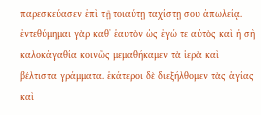παρεσκεύασεν ἐπὶ τῇ τοιαύτῃ ταχίστῃ σου ἀπωλείᾳ. ἐντεθύμημαι γὰρ καθʼ ἑαυτὸν ὡς ἐγώ τε αὐτὸς καὶ ἡ σὴ καλοκἀγαθία κοινῶς μεμαθήκαμεν τὰ ἱερὰ καὶ βέλτιστα γράμματα. ἑκάτεροι δὲ διεξήλθομεν τὰς ἁγίας καὶ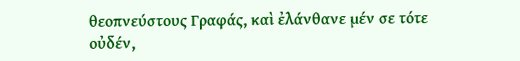θεοπνεύστους Γραφάς, καὶ ἐλάνθανε μέν σε τότε οὐδέν,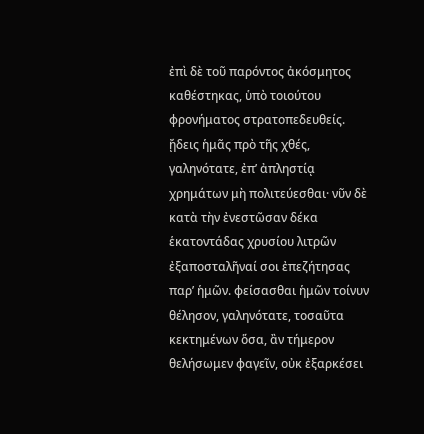ἐπὶ δὲ τοῦ παρόντος ἀκόσμητος καθέστηκας, ὑπὸ τοιούτου φρονήματος στρατοπεδευθείς. ᾔδεις ἡμᾶς πρὸ τῆς χθές, γαληνότατε, ἐπʼ ἀπληστίᾳ χρημάτων μὴ πολιτεύεσθαι· νῦν δὲ κατὰ τὴν ἐνεστῶσαν δέκα ἑκατοντάδας χρυσίου λιτρῶν ἐξαποσταλῆναί σοι ἐπεζήτησας παρʼ ἡμῶν. φείσασθαι ἡμῶν τοίνυν θέλησον, γαληνότατε, τοσαῦτα κεκτημένων ὅσα, ἂν τήμερον θελήσωμεν φαγεῖν, οὐκ ἐξαρκέσει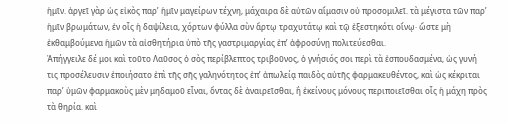ἡμῖν. ἀργεῖ γὰρ ὡς εἰκὸς παρʼ ἡμῖν μαγείρων τέχνη, μάχαιρα δὲ αὐτῶν αἵμασιν οὐ προσομιλεῖ. τὰ μέγιστα τῶν παρʼ ἡμῖν βρωμάτων, ἐν οἷς ἡ δαψίλεια, χόρτων φύλλα σὺν ἄρτῳ τραχυτάτῳ καὶ τῷ ἐξεστηκότι οἴνῳ· ὥστε μὴ ἐκθαμβούμενα ἡμῶν τὰ αἰσθητήρια ὑπὸ τῆς γαστριμαργίας ἐπʼ ἀφροσύνῃ πολιτεύεσθαι.
Ἀπήγγειλε δέ μοι καὶ τοῦτο Λαῦσος ὁ σὸς περίβλεπτος τριβοῦνος, ὁ γνήσιός σοι περὶ τὰ ἐσπουδασμένα, ὡς γυνή τις προσέλευσιν ἐποιήσατο ἐπὶ τῆς σῆς γαληνότητος ἐπʼ ἀπωλείᾳ παιδὸς αὐτῆς φαρμακευθέντος, καὶ ὡς κέκριται παρʼ ὑμῶν φαρμακοὺς μὲν μηδαμοῦ εἶναι, ὄντας δὲ ἀναιρεῖσθαι, ἢ ἐκείνους μόνους περιποιεῖσθαι οἷς ἡ μάχη πρὸς τὰ θηρία. καὶ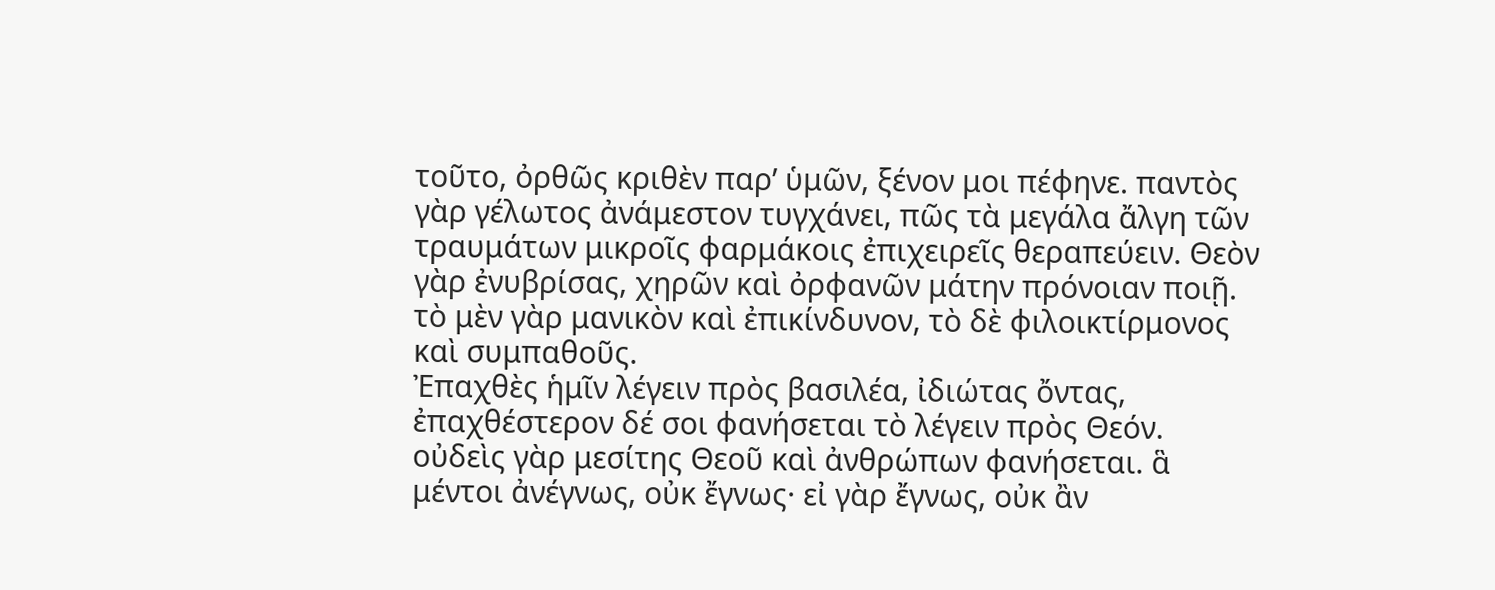τοῦτο, ὀρθῶς κριθὲν παρʼ ὑμῶν, ξένον μοι πέφηνε. παντὸς γὰρ γέλωτος ἀνάμεστον τυγχάνει, πῶς τὰ μεγάλα ἄλγη τῶν τραυμάτων μικροῖς φαρμάκοις ἐπιχειρεῖς θεραπεύειν. Θεὸν γὰρ ἐνυβρίσας, χηρῶν καὶ ὀρφανῶν μάτην πρόνοιαν ποιῇ. τὸ μὲν γὰρ μανικὸν καὶ ἐπικίνδυνον, τὸ δὲ φιλοικτίρμονος καὶ συμπαθοῦς.
Ἐπαχθὲς ἡμῖν λέγειν πρὸς βασιλέα, ἰδιώτας ὄντας, ἐπαχθέστερον δέ σοι φανήσεται τὸ λέγειν πρὸς Θεόν. οὐδεὶς γὰρ μεσίτης Θεοῦ καὶ ἀνθρώπων φανήσεται. ἃ μέντοι ἀνέγνως, οὐκ ἔγνως· εἰ γὰρ ἔγνως, οὐκ ἂν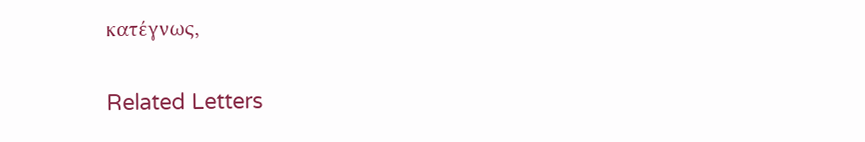κατέγνως,

Related Letters